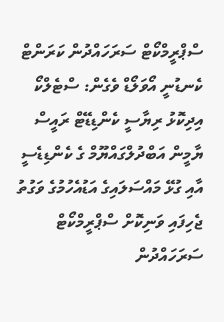ސްޕްރީމްކޯޓް ސަރަހައްދުން ކަރަންޓް ކެނޑުނީ އޯވަލޯޑް ވެގެން: ސްޓެލްކޯ
އިދިކޮޅު ރިޔާސީ ކެންޑިޑޭޓް ރައީސް ޔާމީން އަބްދުލްގައްޔޫމް ގެ ކެންޑިޑެސީ އާއި ގުޅޭ މައްސަލައިގެ އަޑުއެހުމުގެ ވަގުތު ޖެހިފައި ވަނިކޮށް ސްޕްރީމްކޯޓް ސަރަހައްދުން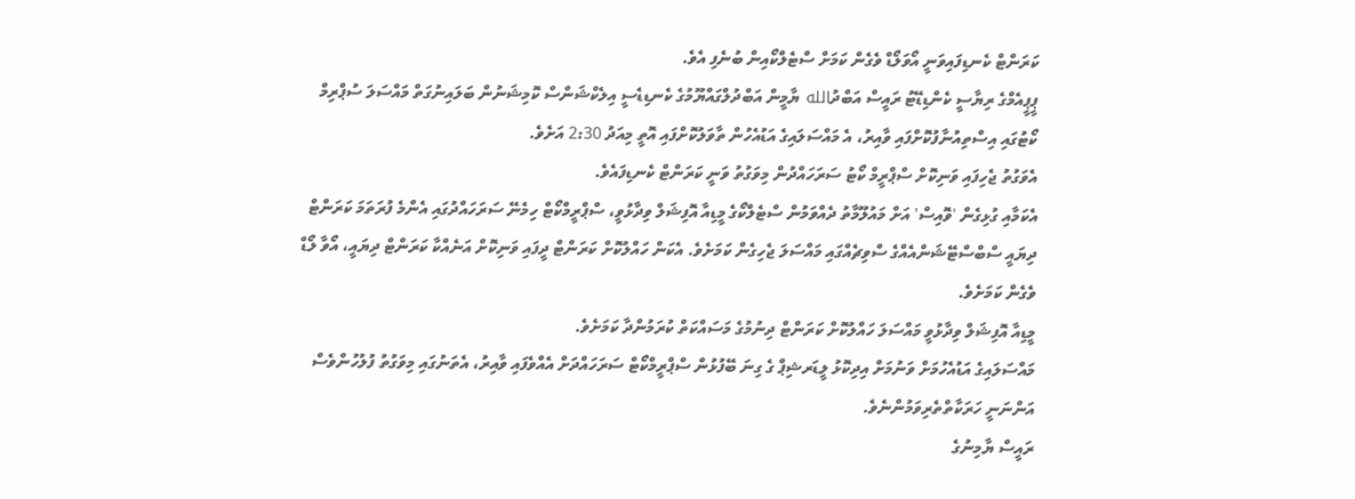ކަރަންޓް ކެނޑިފައިވަނީ އޯވަލޯޑް ވެގެން ކަމަށް ސްޓެލްކޯއިން ބުނެފި އެވެ.
ޕީޕީއެމްގެ ރިޔާސީ ކެންޑިޑޭޓު ރައީސް އަބްދުالله ޔާމީން އަބްދުލްގައްޔޫމުގެ ކެނޑިޑެސީ އިލެކްޝަންސް ކޮމިޝަނުން ބަލައިނުގަތް މައްސަލަ ސުޕްރިމް ކޯޓުގައި އިސްތިއުނާފުކޮށްފައި ވާއިރު، އެ މައްސަލައިގެ އަޑުއެހުން ތާވަލުކޮށްފައި އޮތީ މިއަދު 2:30 އަށެވެ.
އެވަގުތު ޖެހިފައި ވަނިކޮށް ސްޕްރީމް ކޯޓު ސަރަހައްދުން މިވަގުތު ވަނީ ކަރަންޓް ކެނޑިފައެވެ.
އެކަމާއި ގުޅިގެން 'ވޮއިސް' އަށް މައުލޫމާތު ދެއްވަމުން ސްޓެލްކޯގެ މީޑިއާ އޮފިޝަލް ވިދާޅުވީ، ސްޕްރީމްކޯޓް ހިމެނޭ ސަރަހައްދުގައި އެންމެ ފުރަތަމަ ކަރަންޓް ދިޔައީ ސްބްސްޓޭޝަންއެއްގެ ސްވިޗެއްގައި މައްސަލަ ޖެހިގެން ކަމަށެވެ. އެކަން ހައްލުކޮށް ކަރަންޓް ދީފައި ވަނިކޮށް އަނެއްކާ ކަރަންޓް ދިޔައީ، އޯވާ ލޯޑް ވެގެން ކަމަށެވެ.
މީޑިއާ އޮފިޝަލް ވިދާޅުވީ މައްސަލަ ހައްލުކޮށް ކަރަންޓް ދިނުމުގެ މަސައްކަތް ކުރަމުންދާ ކަމަށެވެ.
މައްސަލައިގެ އަޑުއެހުމަށް ވަނުމަށް އިދިކޮޅު ލީޑަރޝިޕް ގެ ގިނަ ބޭފުޅުން ސްޕްރީމްކޯޓް ސަރަހައްދަށް އެއްވެފައި ވާއިރު، އެތަނުގައި މިވަގުތު ފުލުހުންވެސް އަންނަނީ ހަރަކާތްތެރިވަމުންނެވެ.
ރައީސް ޔާމިނުގެ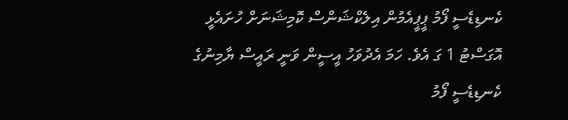ކެނޑިޑެސީ ފޯމު ޕީޕީއެމުން އިލެކްޝަންސް ކޮމިޝަނަށް ހުށައެޅީ އޮގަސްޓު 1 ގަ އެވެ. ހަމަ އެދުވަހު އީސީން ވަނީ ރައީސް ޔާމިނުގެ ކެނޑިޑެސީ ފޯމު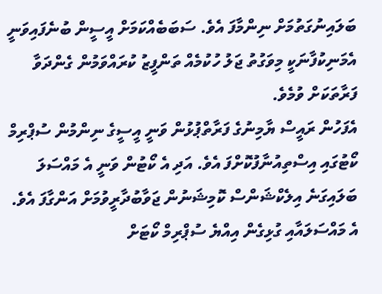ބަލައިނުގަތުމަށް ނިންމާފަ އެވެ. ސަބަބެއްކަމަށް އީސީން ބުނެފައިވަނީ އެމަނިކުފާނަކީ މިވަގުތު ޖަލު ހުކުމެއް ތަންފީޒު ކުރައްވަމުން ގެންދަވާ ފަރާތަކަށް ވުމެވެ.
އެފަހުން ރައީސް ޔާމިނުގެ ފަރާތްޕުޅުން ވަނީ އީސީގެ ނިންމުން ސުޕްރިމް ކޯޓުގައި އިސްތިއުނާފުކޮށްފަ އެވެ. އަދި އެ ކޯޓުން ވަނީ އެ މައްސަލަ ބަލައިގަނެ އިލެކްޝަންސް ކޮމިޝަނުން ޖަވާބުދާރީވުމަށް އަންގާފަ އެވެ.
އެ މައްސަލައާއި ގުޅިގެން އިއްޔެ ސުޕްރިމް ކޯޓަށް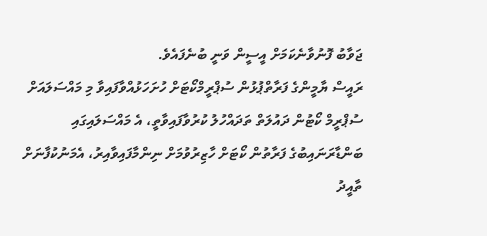ޖަވާބު ފޮނުވާނެކަމަށް އީސީން ވަނީ ބުނެފައެވެ.
ރައީސް ޔާމީންގެ ފަރާތްޕުޅުން ސުޕްރީމްކޯޓަށް ހުށަހަޅުއްވާފައިވާ މި މައްސަލައަށް ސުޕްރީމް ކޯޓުން ދައުލަތް ތަދައްހުލު ކުރުވާފައިވާތީ، އެ މައްސަލައިގައި ބަންޑާރަނައިބުގެ ފަރާތުން ކޯޓަށް ހާޒިރުވުމަށް ނިންމާފައިވާއިރު، އެމަނުކުފާނަށް ތާއީދު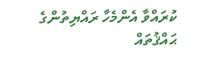ކުރައްވާ އެންމެހާ ރައްޔިތުންގެ ޙައްޤުތައް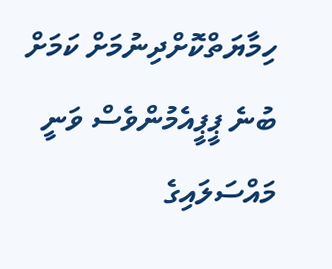ހިމާޔަތްކޮށްދިނުމަށް ކަމަށް ބުނެ ޕީޕީއެމުންވެސް ވަނީ މައްސަލައިގެ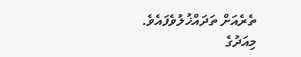ތެރެއަށް ތަދައްޚުލުވެފައެވެ.
މިއަދުގެ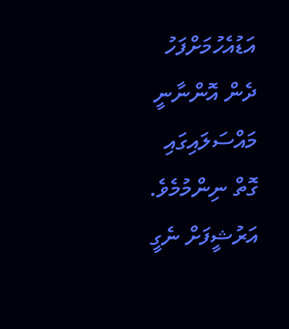އަޑުއެހުމަށްފަހު ދެން އޮންނާނީ މައްސަލައިގައި ގޮތް ނިންމުމެވެ.
އަރުޝީފަށް ނެގީ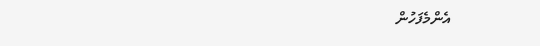އެންމެފަހުން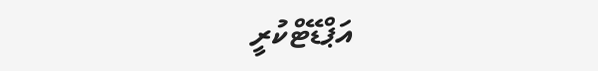އަޕްޑޭޓްކުރީ